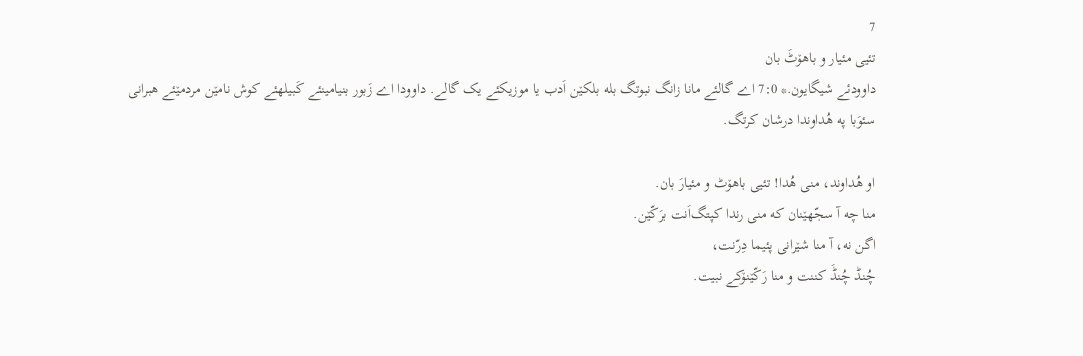7
تئیی مئیار و باهۆٹَ بان
داوودئے شیگایون.* 7:0 اے گالئے مانا زانگ نبوتگ بله بلکێن اَدب یا موزیکئے یک گالے. داوودا اے زَبور بنیامینئے کَبیلهئے کوش نامێن مردمێئے هبرانی سئوَبا په هُداوندا درشان کرتگ.

او هُداوند، منی هُدا! تئیی باهۆٹ و مئیارَ بان.
منا چه آ سجّهێنان که منی رندا کپتگ‌اَنت برَکّێن.
اگن نه، آ منا شێرانی پئیما دِرّنت،
چُنڈ چُنڈَ کننت و منا رَکّێنۆکے نبیت.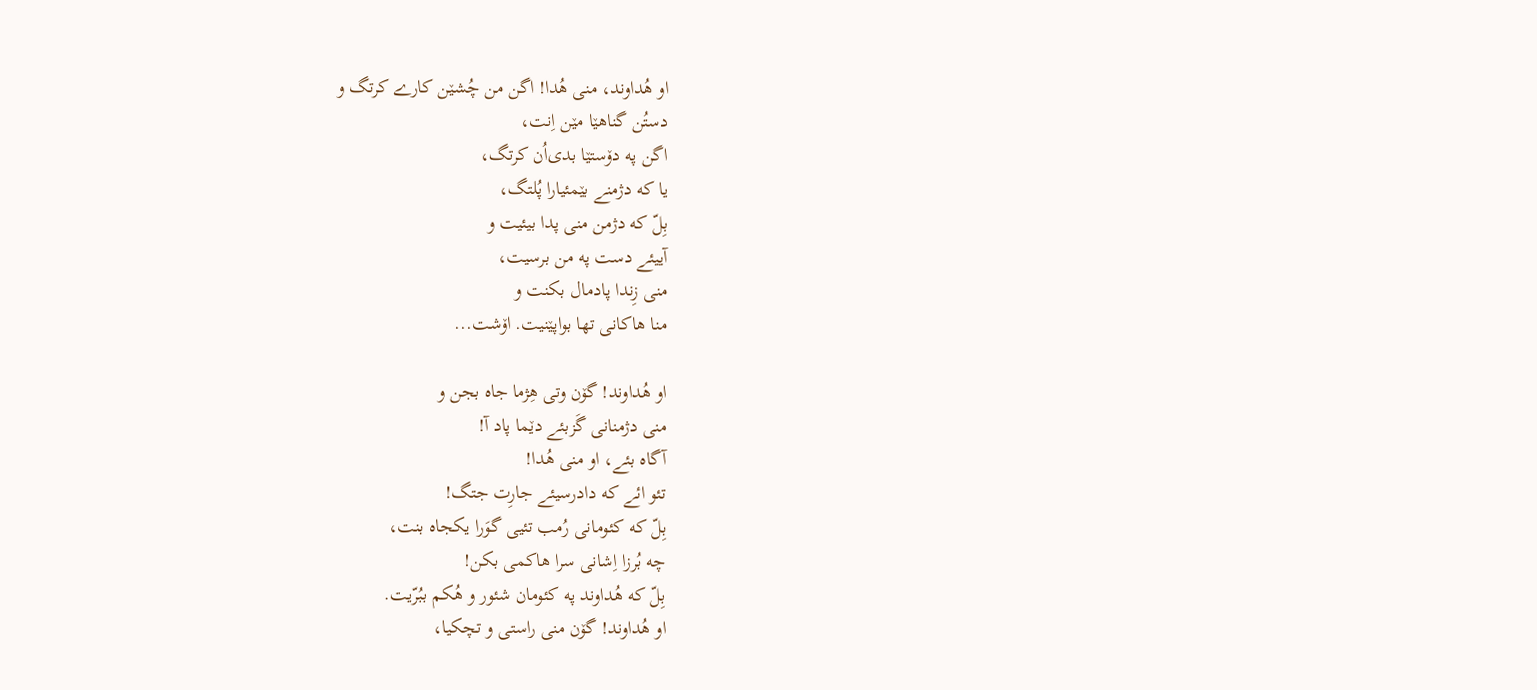او هُداوند، منی هُدا! اگن من چُشێن کارے کرتگ و
دستُن گناهێا مێن اِنت،
اگن په دۆستێا بدی‌اُن کرتگ،
یا که دژمنے بێمئیارا پُلتگ،
بِلّ که دژمن منی پدا بیئیت و
آییئے دست په من برسیت،
منی زِندا پادمال بکنت و
منا هاکانی تها بواپێنیت. اۆشت...

او هُداوند! گۆن وتی هِژما جاه بجن و
منی دژمنانی گَزبئے دێما پاد آ!
آگاه بئے، او منی هُدا!
تئو ائے که دادرسیئے جارِت جتگ!
بِلّ که کئومانی رُمب تئیی گوَرا یکجاه بنت،
چه بُرزا اِشانی سرا هاکمی بکن!
بِلّ که هُداوند په کئومان شئور و هُکم ببُرّیت.
او هُداوند! گۆن منی راستی و تچکیا،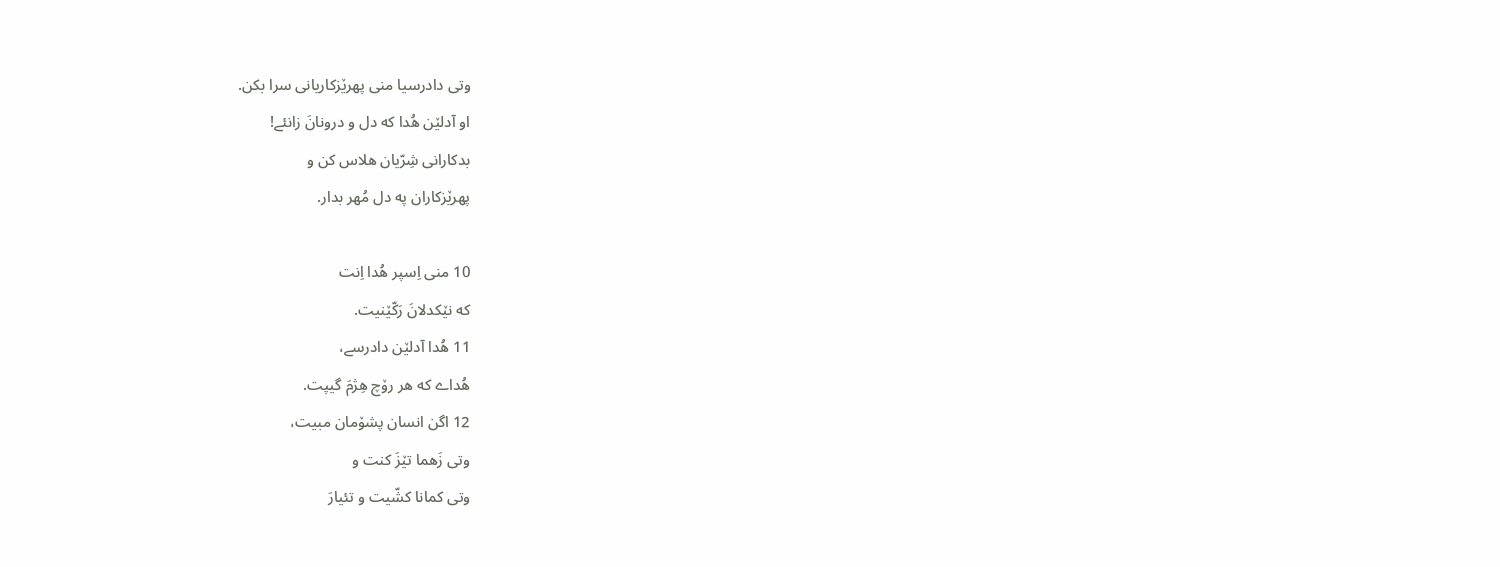وتی دادرسیا منی پهرێزکاریانی سرا بکن.
او آدلێن هُدا که دل و درونانَ زانئے!
بدکارانی شِرّیان هلاس کن و
پهرێزکاران په دل مُهر بدار.

10 منی اِسپر هُدا اِنت
که نێکدلانَ رَکّێنیت.
11 هُدا آدلێن دادرسے،
هُداے که هر رۆچ هِژمَ گیپت.
12 اگن انسان پشۆمان مبیت،
وتی زَهما تێزَ کنت و
وتی کمانا کشّیت و تئیارَ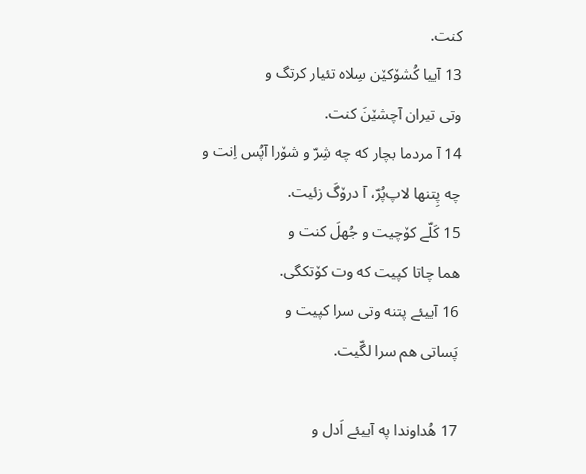کنت.
13 آییا کُشۆکێن سِلاه تئیار کرتگ و
وتی تیران آچشێنَ کنت.
14 آ مردما بچار که چه شِرّ و شۆرا آپُس اِنت و
چه پِتنها لاپ‌پُرّ، آ درۆگَ زئیت.
15 کَلّے کۆچیت و جُهلَ کنت و
هما چاتا کپیت که وت کۆتکگی.
16 آییئے پتنه وتی سرا کپیت و
پَساتی هم سرا لگّیت.

17 هُداوندا په آییئے اَدل و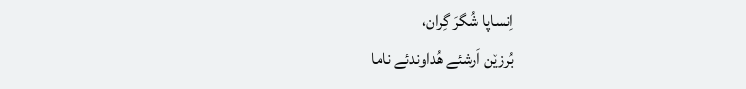اِنساپا شُگرَ گِران،
بُرزێن اَرشئے هُداوندئے ناما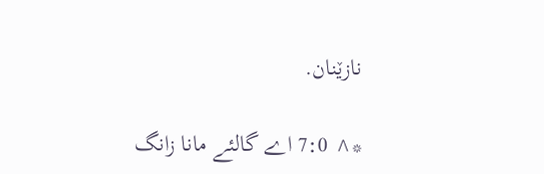نازێنان.

*^ 7:0 اے گالئے مانا زانگ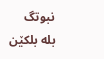نبوتگ بله بلکێن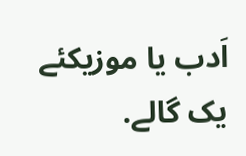اَدب یا موزیکئے یک گالے.